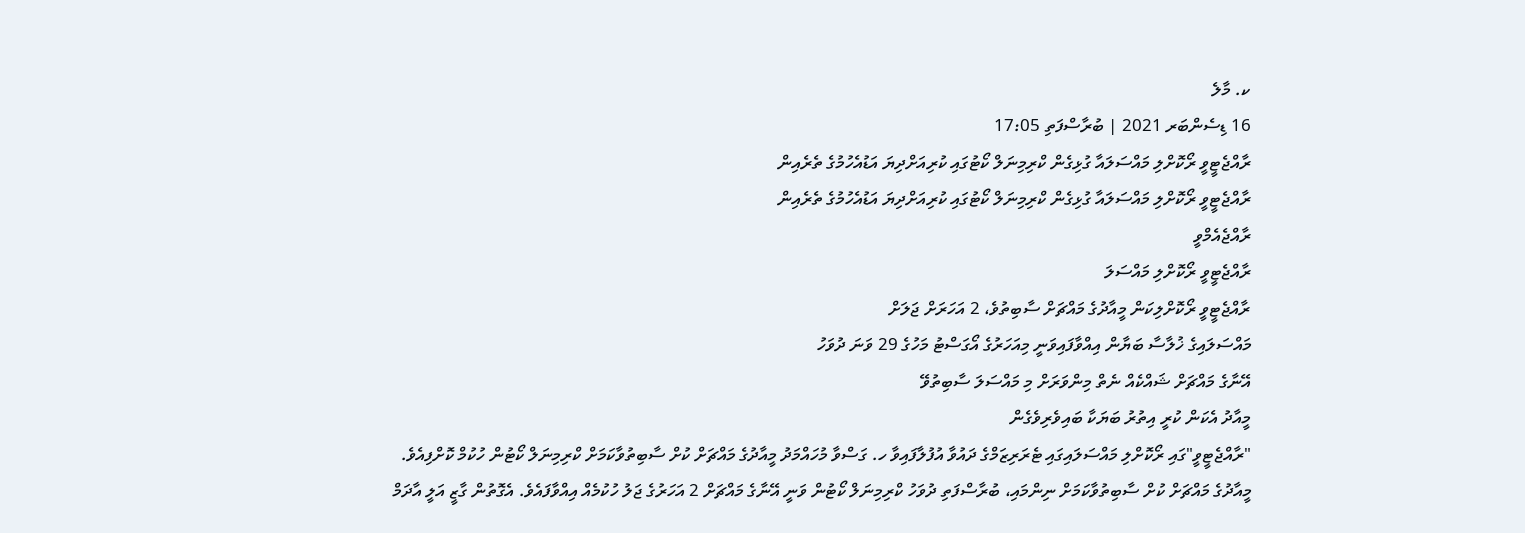ކ. މާލެ
16 ޑިސެންބަރ 2021 | ބުރާސްފަތި 17:05
ރާއްޖެޓީވީ ރޯކޮށްލި މައްސަލައާ ގުޅިގެން ކްރިމިނަލް ކޯޓުގައި ކުރިއަށްދިޔަ އަޑުއެހުމުގެ ތެރެއިން
ރާއްޖެޓީވީ ރޯކޮށްލި މައްސަލައާ ގުޅިގެން ކްރިމިނަލް ކޯޓުގައި ކުރިއަށްދިޔަ އަޑުއެހުމުގެ ތެރެއިން
ރާއްޖެއެމްވީ
ރާއްޖެޓީވީ ރޯކޮށްލި މައްސަލަ
ރާއްޖެޓީވީ ރޯކޮށްލިކަން މީއާދުގެ މައްޗަށް ސާބިތުވެ، 2 އަހަރަށް ޖަލަށް
މައްސަލައިގެ ޚުލާސާ ބަޔާން އިއްވާފައިވަނީ މިއަހަރުގެ އޯގަސްޓު މަހުގެ 29 ވަނަ ދުވަހު
އޭނާގެ މައްޗަށް ޝައްކެއް ނެތް މިންވަރަށް މި މައްސަލަ ސާބިތުވޭ
މީއާދު އެކަން ކުރީ އިތުރު ބަޔަކާ ބައިވެރިވެގެން
"ރާއްޖެޓީވީ"ގައި ރޯކޮށްލި މައްސަލައިގައި ޓެރަރިޒަމްގެ ދައުވާ އުފުލާފައިވާ ހ. ގަސްވާ މުހައްމަދު މީއާދުގެ މައްޗަށް ކުށް ސާބިތުވާކަމަށް ކްރިމިނަލް ކޯޓުން ހުކުމް ކޮށްފިއެވެ.
މީއާދުގެ މައްޗަށް ކުށް ސާބިތުވާކަމަށް ނިންމައި، ބުރާސްފަތި ދުވަހު ކްރިމިނަލް ކޯޓުން ވަނީ އޭނާގެ މައްޗަށް 2 އަހަރުގެ ޖަލު ހުކުމެއް އިއްވާފައެވެ. އެގޮތުން ގާޒީ އަލީ އާދަމް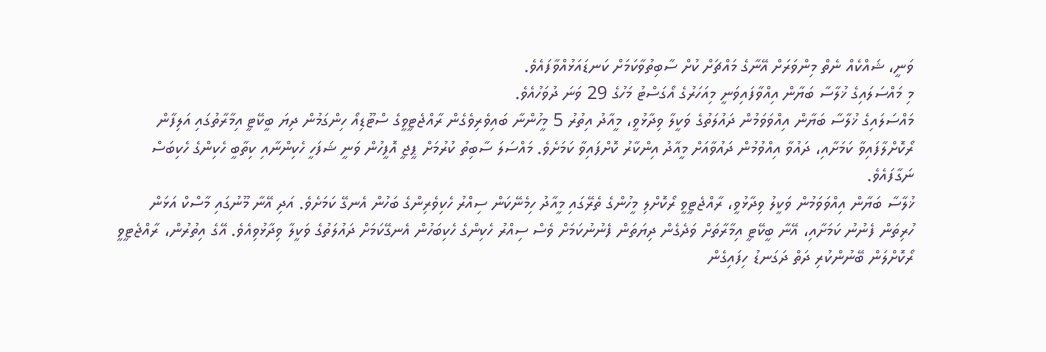ވަނީ، ޝައްކެއް ނެތް މިންވަރަށް އޭނާގެ މައްޗަށް ކުށް ސާބިތުވާކަމަށް ކަނޑައަޅުއްވާފައެވެ.
މި މައްސަލައިގެ ޚުލާސާ ބަޔާން އިއްވާފައިވަނީ މިއަހަރުގެ އޯގަސްޓު މަހުގެ 29 ވަނަ ދުވަހުއެވެ.
މައްސަލައިގެ ޚުލާސާ ބަޔާން އިއްވަވަމުން ދައުލަތުގެ ވަކީލާ ވިދާޅުވީ، މީއާދު އިތުރު 5 މީހުންނާ ބައިވެރިވެގެން ރާއްޖެޓީވީގެ ސްޓޫޑިއޯ ހިންގަމުން ދިޔަ ބީކޭޓީ އިމާރާތުގައި އަލިފާން ރޯކޮށްލާފައިވާ ކަމަށާއި، ދައުވާ އިއްވުމުން ދައުވާއަށް މީއާދު އިންކާރު ކޮށްފައިވާ ކަމަށެވެ. މައްސަލަ ސާބިތު ކުރުމަށް ޕީޖީ އޮފީހުން ވަނީ ޝަފަހީ ހެކިންނާއި ކިތާބީ ހެކިންގެ ހެކިބަސް ނަގާފައެވެ.
ޚުލާސާ ބަޔާން އިއްވަވަމުން ވަކީލު ވިދާޅުވީ، ރާއްޖެޓީވީ ރޯކޮށްލި މީހުންގެ ތެރޭގައި މީއާދު ހިމެނޭކަން ސިއްރު ހެކިވެރިންގެ ބަހުން އެނގޭ ކަމަށެވެ. އަދި އޭނާ މޫނުގައި މާސްކް އަޅަން ހުރިތަން ފެނުނު ކަމަށާއި، އޭނާ ބީކޭޓީ އިމާރާތަށް ވަދެގެން ދިޔަތަން ފެނުނުކަމަށް ވެސް ސިއްރު ހެކިންގެ ހެކިބަހުން އެނގޭކަމަށް ދައުލަތުގެ ވަކީލާ ވިދާޅުވިއެވެ. އޭގެ އިތުރުން، ރާއްޖެޓީވީ ރޯކޮށްލަން ބޭނުންކުރި ދަތް ދަގަނޑު ހިފައިގެން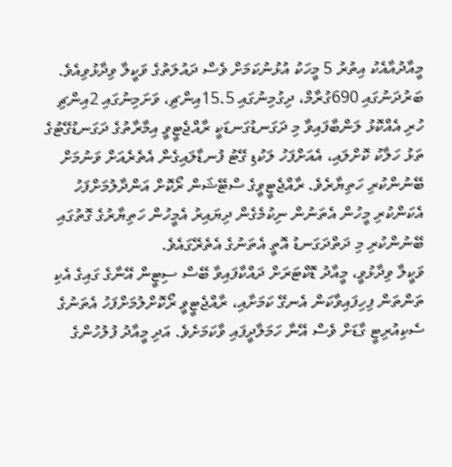މީއާދުއާއެކު އިތުރު 5 މީހަކު އުޅުނުކަމަށް ވެސް ދައުލަތުގެ ވަކީލާ ވިދާޅުވިއެވެ.
ބަރުދަނުގައި 690ގުރާމް، ދިގުމިނުގައި 15.5އިންޗި، ވަށަމިނުގައި 2އިންޗި ހުރި އެއްކޮޅު ލަންބާފައިވާ މި ދަގަނޑުގަނޑަކީ ރާއްޖެޓީވީ އިމާރާތުގެ ދަގަނޑުގޭޓުގެ ތަޅު ހަލާކު ކޮށްލައި، އެއަށްފަހު ލަކުޑި ގޭޓު ފުނޑާލައިގެން އެތެރެއަށް ވަނުމަށް ބޭނުންކުރި ހަތިޔާރެވެ. ރާއްޖެޓީވީގެ ސްޓޭޝަން ރޯކޮށް އަންދާލުމަށްފަހު އެކަންކުރި މީހުން އެތަނުން ނިކުމެގެން ދިޔައިރު އެމީހުން ހަތިޔާރުގެ ގޮތުގައި ބޭނުންކުރި މި ދަތްދަގަނޑު އޮތީ އެތަނުގެ އެތެރޭގައެވެ.
ވަކީލާ ވިދާޅުވީ، މީއާދު ޑޮކްޓަރަށް ދައްކާފައިވާ ބޭސް ސިޓީން އޭނާގެ ގައިގެ އެކި ތަންތަން ފިހިފައިވާކަން އެނގޭ ކަމަށާއި، ރާއްޖެޓީވީ ރޯކޮށްލުމަށްފަހު އެތަނުގެ ސެކިއުރިޓީ ގާޑަށް ވެސް އޭނާ ހަމަލާދީފައި ވާކަމަށެވެ. އަދި މީއާދު ފުލުހުންގެ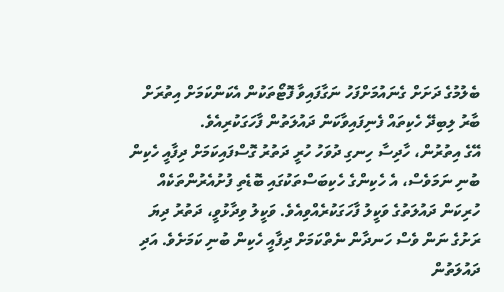ބެލުމުގެ ދަށަށް ގެނައުމަށްފަހު ނަގާފައިވާ ފޮޓޯތަކުން އެކަންކަމަށް އިތުރަށް ބާރު ލިބިދޭ ހެކިތައް ފެނިފައިވާކަން ދައުލަތުން ފާހަގަކުރިއެވެ.
އޭގެ އިތުރުން، ހާދިސާ ހިނގި ދުވަހު ހުރީ ދަތުރު ގޮސްފައިކަމަށް ދިފާއީ ހެކިން ބުނި ނަމަވެސް، އެ ހެކިންގެ ހެކިބަސްތަކުގައި ބޮޑެތި ފުށުއެރުންތަކެއް ހުރިކަން ދައުލަތުގެ ވަކީލު ފާހަގަކުރެއްވިއެވެ. ވަކީލު ވިދާޅުވީ، ދަތުރު ދިޔަ ރަށުގެ ނަން ވެސް ހަނދާން ނެތްކަމަށް ދިފާއީ ހެކިން ބުނި ކަމަށެވެ. އަދި ދައުލަތުން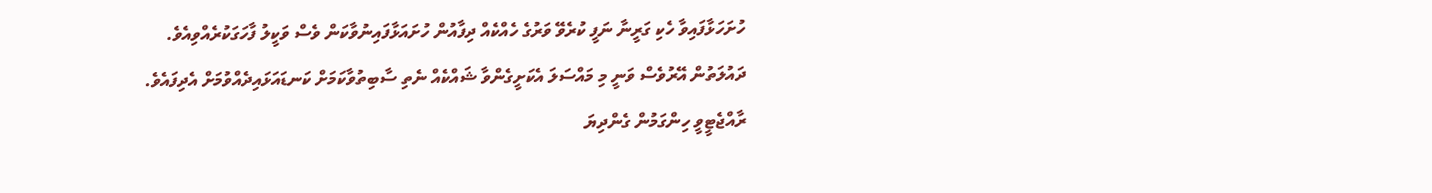ހުށަހަޅާފައިވާ ހެކި ގަރީނާ ނަފީ ކުރެވޭ ވަރުގެ ހެއްކެއް ދިފާއުން ހުށައަޅާފައިނުވާކަން ވެސް ވަކީލު ފާހަގަކުރެއްވިއެވެ.
ދައުލަތުން އޭރުވެސް ވަނީ މި މައްސަލަ އެކަށީގެންވާ ޝައްކެއް ނެތި ސާބިތުވާކަމަށް ކަނޑައަޅައިދެއްވުމަށް އެދިފައެވެ.
ރާއްޖެޓީވީ ހިންގަމުން ގެންދިޔަ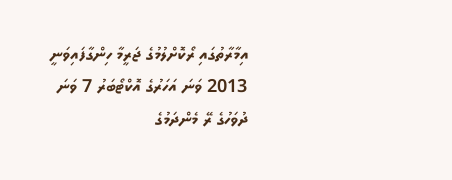އިމާރާތުގައި ރޯކޮށްލުމުގެ ޖަރީމާ ހިންގާފައިވަނީ 2013 ވަނަ އަހަރުގެ އޮކްޓޯބަރު 7 ވަނަ ދުވަހުގެ ރޭ މެންދަމުގެ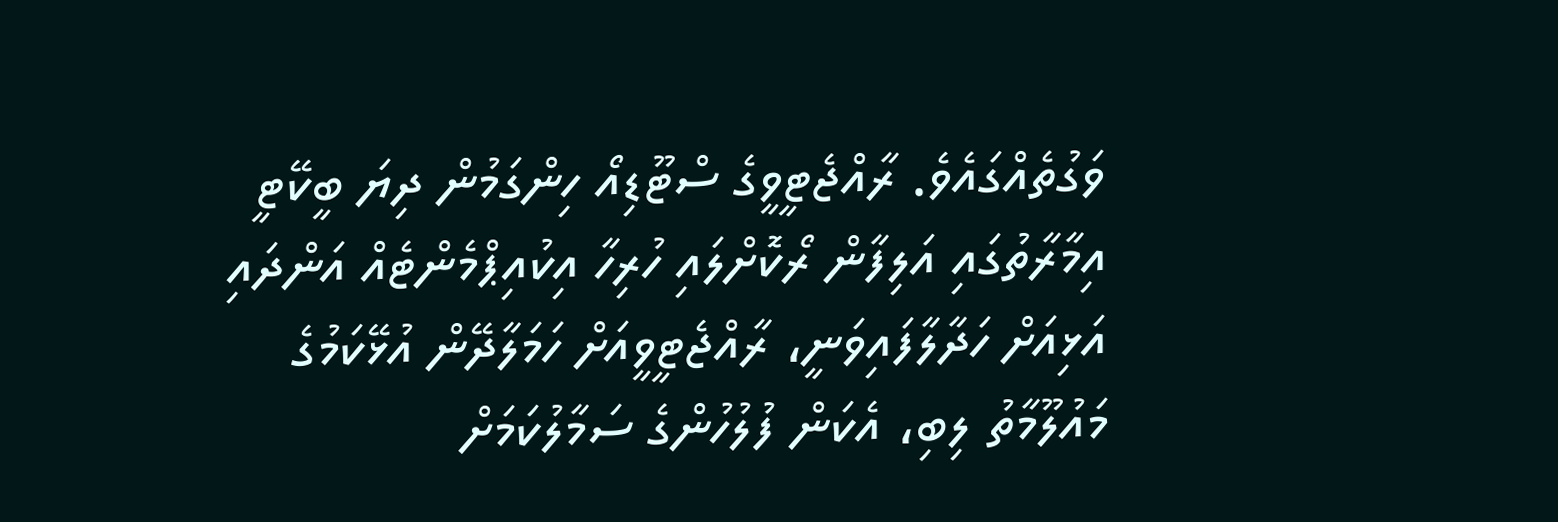ވަގުތެއްގައެވެ. ރާއްޖެޓީވީގެ ސްޓޫޑިއޯ ހިންގަމުން ދިޔަ ބީކޭޓީ އިމާރާތުގައި އަލިފާން ރޯކޮށްލައި ހުރިހާ އިކުއިޕްމެންޓެއް އަންދައި އަޅިއަށް ހަދާލާފައިވަނީ، ރާއްޖެޓީވީއަށް ހަމަލާދޭން އުޅޭކަމުގެ މައުލޫމާތު ލިބި، އެކަން ފުލުހުންގެ ސަމާލުކަމަށް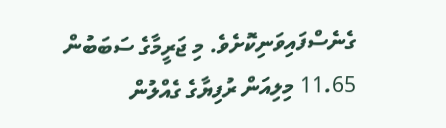ގެނެސްފައިވަނިކޮށެވެ. މި ޖަރީމާގެ ސަބަބުން 11.65 މިލިއަން ރުފިޔާގެ ގެއްލުން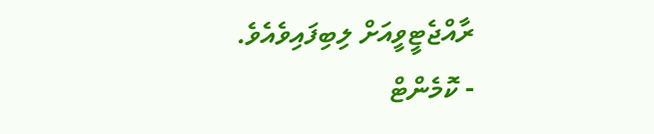ރާއްޖެޓީވީއަށް ލިބިފައިވެއެވެ.
- ކޮމެންޓް